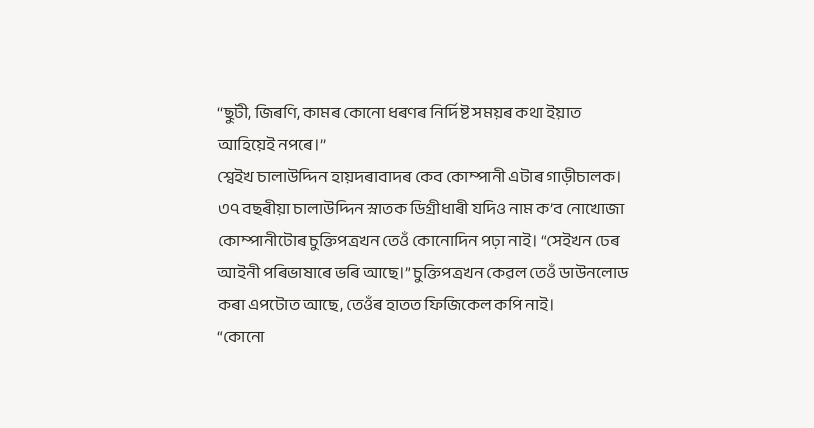‘‘ছুটী, জিৰণি, কামৰ কোনো ধৰণৰ নিৰ্দিষ্ট সময়ৰ কথা ইয়াত আহিয়েই নপৰে।’’
শ্বেইখ চালাউদ্দিন হায়দৰাবাদৰ কেব কোম্পানী এটাৰ গাড়ীচালক। ৩৭ বছৰীয়া চালাউদ্দিন স্নাতক ডিগ্ৰীধাৰী যদিও নাম ক’ব নোখোজা কোম্পানীটোৰ চুক্তিপত্ৰখন তেওঁ কোনোদিন পঢ়া নাই। “সেইখন ঢেৰ আইনী পৰিভাষাৰে ভৰি আছে।” চুক্তিপত্ৰখন কেৱল তেওঁ ডাউনলোড কৰা এপটোত আছে, তেওঁৰ হাতত ফিজিকেল কপি নাই।
“কোনো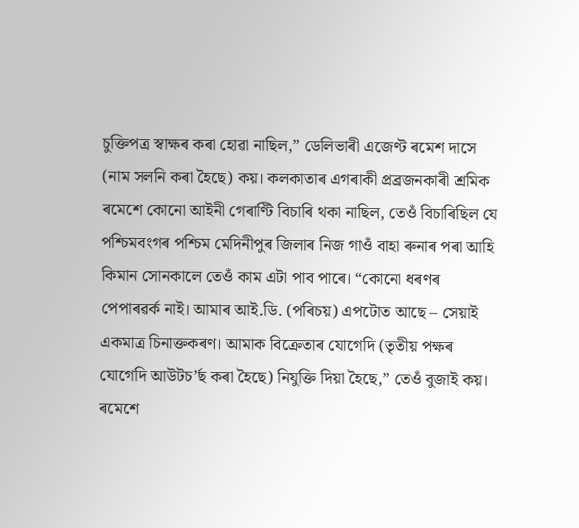চুক্তিপত্ৰ স্বাক্ষৰ কৰা হোৱা নাছিল,” ডেলিভাৰী এজেণ্ট ৰমেশ দাসে (নাম সলনি কৰা হৈছে) কয়। কলকাতাৰ এগৰাকী প্ৰব্ৰজনকাৰী শ্ৰমিক ৰমেশে কোনো আইনী গেৰাণ্টি বিচাৰি থকা নাছিল, তেওঁ বিচাৰিছিল যে পশ্চিমবংগৰ পশ্চিম মেদিনীপুৰ জিলাৰ নিজ গাওঁ বাহা ৰুনাৰ পৰা আহি কিমান সোনকালে তেওঁ কাম এটা পাব পাৰে। “কোনো ধৰণৰ পেপাৰৱৰ্ক নাই। আমাৰ আই.ডি. (পৰিচয়) এপটোত আছে – সেয়াই একমাত্ৰ চিনাক্তকৰণ। আমাক বিক্ৰেতাৰ যোগেদি (তৃতীয় পক্ষৰ যোগেদি আউটচ’ৰ্ছ কৰা হৈছে) নিযুক্তি দিয়া হৈছে,” তেওঁ বুজাই কয়।
ৰমেশে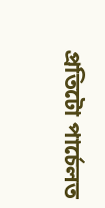প্ৰতিটো পাৰ্চেলত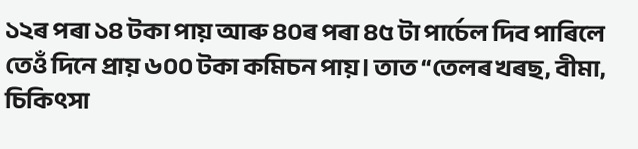১২ৰ পৰা ১৪ টকা পায় আৰু ৪০ৰ পৰা ৪৫ টা পাৰ্চেল দিব পাৰিলে তেওঁ দিনে প্ৰায় ৬০০ টকা কমিচন পায়। তাত “তেলৰ খৰছ, বীমা, চিকিৎসা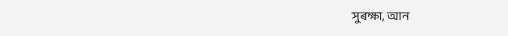সুৰক্ষা, আন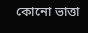কোনো ভাত্তা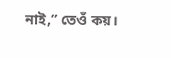নাই,” তেওঁ কয়।